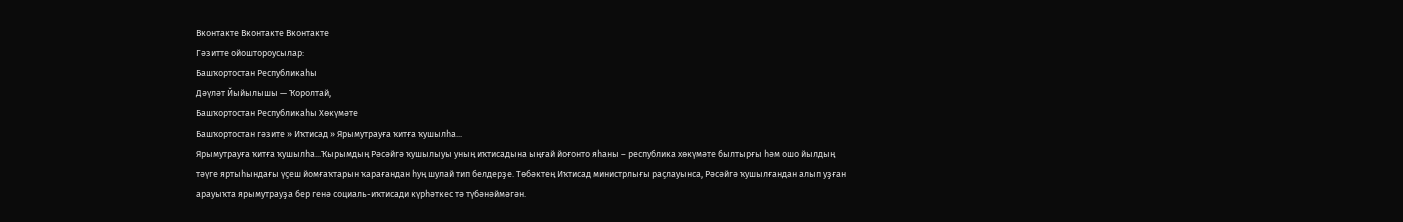Вконтакте Вконтакте Вконтакте
Гәзитте ойоштороусылар:
Башҡортостан Республикаһы
Дәүләт Йыйылышы — Ҡоролтай,
Башҡортостан Республикаһы Хөкүмәте
Башҡортостан гәзите » Иҡтисад » Ярымутрауға ҡитға ҡушылһа...
Ярымутрауға ҡитға ҡушылһа...Ҡырымдың Рәсәйгә ҡушылыуы уның иҡтисадына ыңғай йоғонто яһаны – республика хөкүмәте былтырғы һәм ошо йылдың тәүге яртыһындағы үҫеш йомғаҡтарын ҡарағандан һуң шулай тип белдерҙе. Төбәктең Иҡтисад министрлығы раҫлауынса, Рәсәйгә ҡушылғандан алып уҙған арауыҡта ярымутрауҙа бер генә социаль-иҡтисади күрһәткес тә түбәнәймәгән.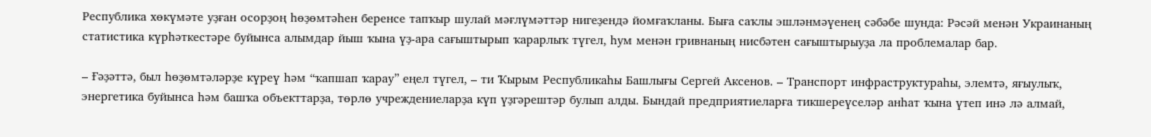Республика хөкүмәте уҙған осорҙоң һөҙөмтәһен беренсе тапҡыр шулай мәғлүмәттәр нигеҙендә йомғаҡланы. Быға саҡлы эшләнмәүенең сәбәбе шунда: Рәсәй менән Украинаның статистика күрһәткестәре буйынса алымдар йыш ҡына үҙ-ара сағыштырып ҡарарлыҡ түгел, һум менән гривнаның нисбәтен сағыштырыуҙа ла проблемалар бар.

– Ғәҙәттә, был һөҙөмтәләрҙе күреү һәм “ҡапшап ҡарау” еңел түгел, – ти Ҡырым Республикаһы Башлығы Сергей Аксенов. – Транспорт инфраструктураһы, элемтә, яғыулыҡ, энергетика буйынса һәм башҡа объекттарҙа, төрлө учреждениеларҙа күп үҙгәрештәр булып алды. Бындай предприятиеларға тикшереүселәр анһат ҡына үтеп инә лә алмай,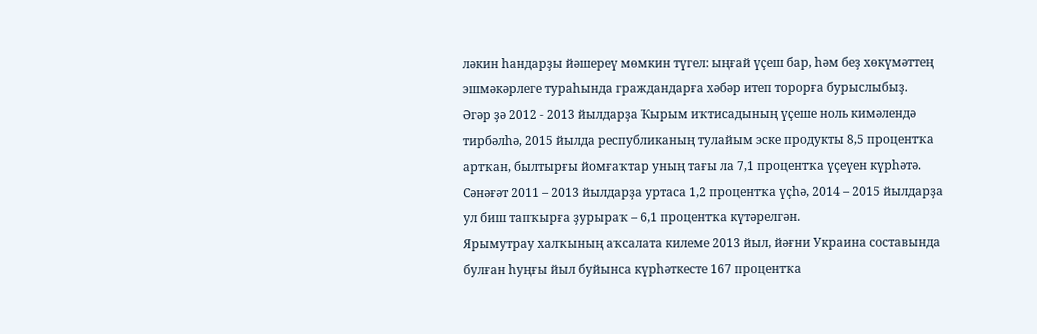ләкин һандарҙы йәшереү мөмкин түгел: ыңғай үҫеш бар, һәм беҙ хөкүмәттең эшмәкәрлеге тураһында граждандарға хәбәр итеп торорға бурыслыбыҙ.
Әгәр ҙә 2012 - 2013 йылдарҙа Ҡырым иҡтисадының үҫеше ноль кимәлендә тирбәлһә, 2015 йылда республиканың тулайым эске продукты 8,5 процентҡа артҡан, былтырғы йомғаҡтар уның тағы ла 7,1 процентҡа үҫеүен күрһәтә. Сәнәғәт 2011 – 2013 йылдарҙа уртаса 1,2 процентҡа үҫһә, 2014 – 2015 йылдарҙа ул биш тапҡырға ҙурыраҡ – 6,1 процентҡа күтәрелгән.
Ярымутрау халҡының аҡсалата килеме 2013 йыл, йәғни Украина составында булған һуңғы йыл буйынса күрһәткесте 167 процентҡа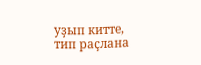уҙып китте, тип раҫлана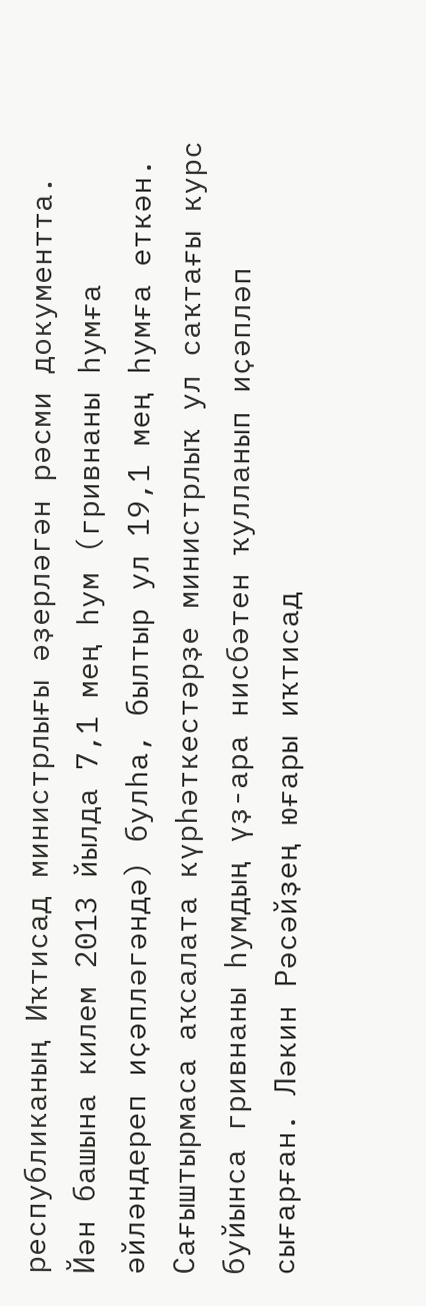республиканың Иҡтисад министрлығы әҙерләгән рәсми документта. Йән башына килем 2013 йылда 7,1 мең һум (гривнаны һумға әйләндереп иҫәпләгәндә) булһа, былтыр ул 19,1 мең һумға еткән.
Сағыштырмаса аҡсалата күрһәткестәрҙе министрлыҡ ул саҡтағы курс буйынса гривнаны һумдың үҙ-ара нисбәтен ҡулланып иҫәпләп сығарған. Ләкин Рәсәйҙең юғары иҡтисад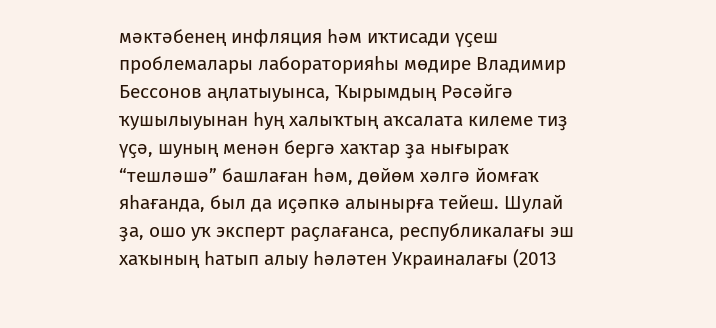мәктәбенең инфляция һәм иҡтисади үҫеш проблемалары лабораторияһы мөдире Владимир Бессонов аңлатыуынса, Ҡырымдың Рәсәйгә ҡушылыуынан һуң халыҡтың аҡсалата килеме тиҙ үҫә, шуның менән бергә хаҡтар ҙа нығыраҡ “тешләшә” башлаған һәм, дөйөм хәлгә йомғаҡ яһағанда, был да иҫәпкә алынырға тейеш. Шулай ҙа, ошо уҡ эксперт раҫлағанса, республикалағы эш хаҡының һатып алыу һәләтен Украиналағы (2013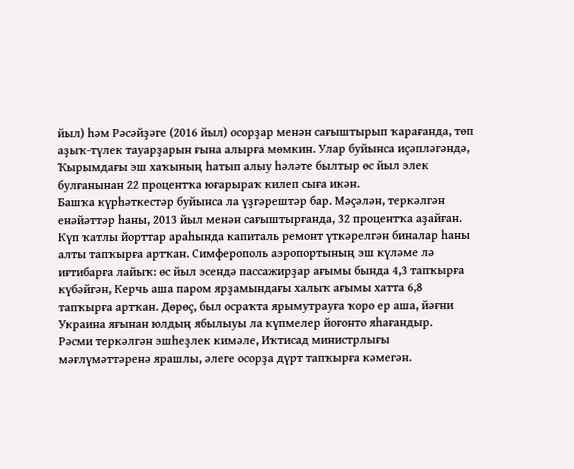йыл) һәм Рәсәйҙәге (2016 йыл) осорҙар менән сағыштырып ҡарағанда, төп аҙыҡ-түлек тауарҙарын ғына алырға мөмкин. Улар буйынса иҫәпләгәндә, Ҡырымдағы эш хаҡының һатып алыу һәләте былтыр өс йыл элек булғанынан 22 процентҡа юғарыраҡ килеп сыға икән.
Башҡа күрһәткестәр буйынса ла үҙгәрештәр бар. Мәҫәлән, теркәлгән енәйәттәр һаны, 2013 йыл менән сағыштырғанда, 32 процентҡа аҙайған. Күп ҡатлы йорттар араһында капиталь ремонт үткәрелгән биналар һаны алты тапҡырға артҡан. Симферополь аэропортының эш күләме лә иғтибарға лайыҡ: өс йыл эсендә пассажирҙар ағымы бында 4,3 тапҡырға күбәйгән, Керчь аша паром ярҙамындағы халыҡ ағымы хатта 6,8 тапҡырға артҡан. Дөрөҫ, был осраҡта ярымутрауға ҡоро ер аша, йәғни Украина яғынан юлдың ябылыуы ла күпмелер йоғонто яһағандыр.
Рәсми теркәлгән эшһеҙлек кимәле, Иҡтисад министрлығы мәғлүмәттәренә ярашлы, әлеге осорҙа дүрт тапҡырға кәмегән.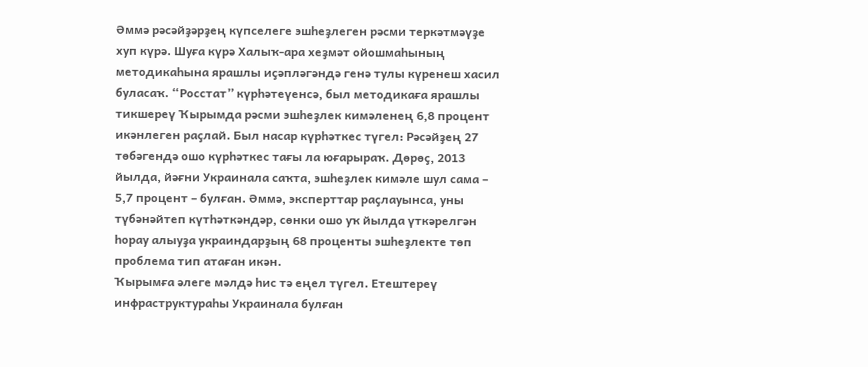Әммә рәсәйҙәрҙең күпселеге эшһеҙлеген рәсми теркәтмәүҙе хуп күрә. Шуға күрә Халыҡ-ара хеҙмәт ойошмаһының методикаһына ярашлы иҫәпләгәндә генә тулы күренеш хасил буласаҡ. “Росстат” күрһәтеүенсә, был методикаға ярашлы тикшереү Ҡырымда рәсми эшһеҙлек кимәленең 6,8 процент икәнлеген раҫлай. Был насар күрһәткес түгел: Рәсәйҙең 27 төбәгендә ошо күрһәткес тағы ла юғарыраҡ. Дөрөҫ, 2013 йылда, йәғни Украинала саҡта, эшһеҙлек кимәле шул сама – 5,7 процент – булған. Әммә, эксперттар раҫлауынса, уны түбәнәйтеп күтһәткәндәр, сөнки ошо уҡ йылда үткәрелгән һорау алыуҙа украиндарҙың 68 проценты эшһеҙлекте төп проблема тип атаған икән.
Ҡырымға әлеге мәлдә һис тә еңел түгел. Етештереү инфраструктураһы Украинала булған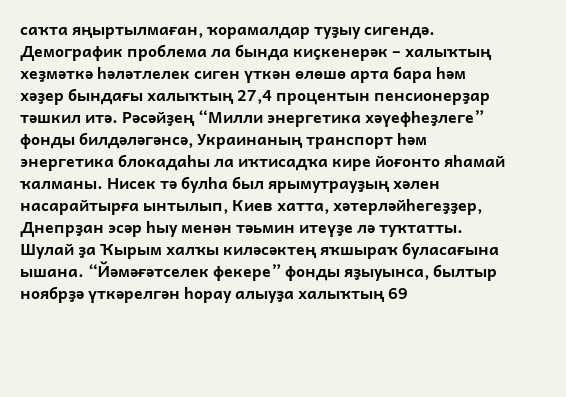саҡта яңыртылмаған, ҡорамалдар туҙыу сигендә. Демографик проблема ла бында киҫкенерәк – халыҡтың хеҙмәткә һәләтлелек сиген үткән өлөшө арта бара һәм хәҙер бындағы халыҡтың 27,4 процентын пенсионерҙар тәшкил итә. Рәсәйҙең “Милли энергетика хәүефһеҙлеге” фонды билдәләгәнсә, Украинаның транспорт һәм энергетика блокадаһы ла иҡтисадҡа кире йоғонто яһамай ҡалманы. Нисек тә булһа был ярымутрауҙың хәлен насарайтырға ынтылып, Киев хатта, хәтерләйһегеҙҙер, Днепрҙан эсәр һыу менән тәьмин итеүҙе лә туҡтатты.
Шулай ҙа Ҡырым халҡы киләсәктең яҡшыраҡ буласағына ышана. “Йәмәғәтселек фекере” фонды яҙыуынса, былтыр ноябрҙә үткәрелгән һорау алыуҙа халыҡтың 69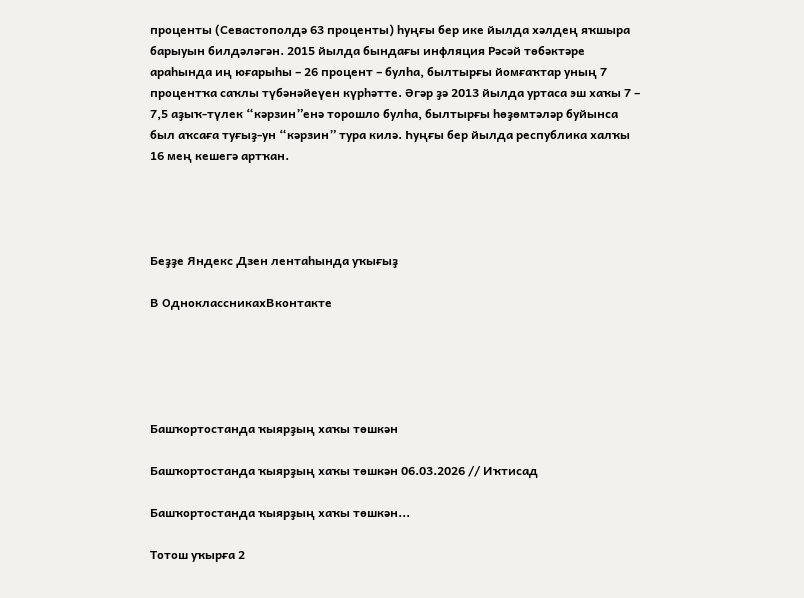проценты (Севастополдә 63 проценты) һуңғы бер ике йылда хәлдең яҡшыра барыуын билдәләгән. 2015 йылда бындағы инфляция Рәсәй төбәктәре араһында иң юғарыһы – 26 процент – булһа, былтырғы йомғаҡтар уның 7 процентҡа саҡлы түбәнәйеүен күрһәтте. Әгәр ҙә 2013 йылда уртаса эш хаҡы 7 – 7,5 аҙыҡ-түлек “кәрзин”енә торошло булһа, былтырғы һөҙөмтәләр буйынса был аҡсаға туғыҙ-ун “кәрзин” тура килә. Һуңғы бер йылда республика халҡы 16 мең кешегә артҡан.




Беҙҙе Яндекс Дзен лентаһында уҡығыҙ

В ОдноклассникахВконтакте





Башҡортостанда ҡыярҙың хаҡы төшкән

Башҡортостанда ҡыярҙың хаҡы төшкән 06.03.2026 // Иҡтисад

Башҡортостанда ҡыярҙың хаҡы төшкән...

Тотош уҡырға 2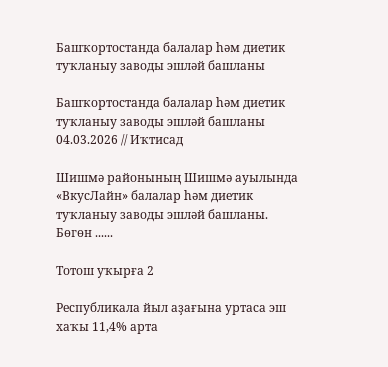Башҡортостанда балалар һәм диетик туҡланыу заводы эшләй башланы

Башҡортостанда балалар һәм диетик туҡланыу заводы эшләй башланы 04.03.2026 // Иҡтисад

Шишмә районының Шишмә ауылында «ВкусЛайн» балалар һәм диетик туҡланыу заводы эшләй башланы. Бөгөн ......

Тотош уҡырға 2

Республикала йыл аҙағына уртаса эш хаҡы 11,4% арта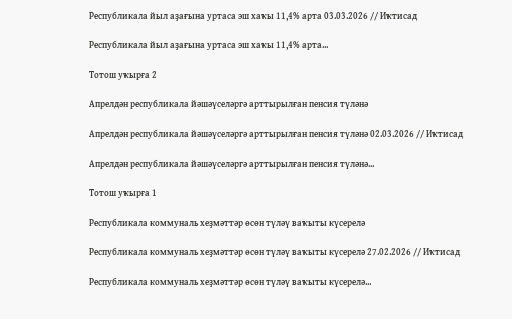Республикала йыл аҙағына уртаса эш хаҡы 11,4% арта 03.03.2026 // Иҡтисад

Республикала йыл аҙағына уртаса эш хаҡы 11,4% арта...

Тотош уҡырға 2

Апрелдән республикала йәшәүселәргә арттырылған пенсия түләнә

Апрелдән республикала йәшәүселәргә арттырылған пенсия түләнә 02.03.2026 // Иҡтисад

Апрелдән республикала йәшәүселәргә арттырылған пенсия түләнә...

Тотош уҡырға 1

Республикала коммуналь хеҙмәттәр өсөн түләү ваҡыты күсерелә

Республикала коммуналь хеҙмәттәр өсөн түләү ваҡыты күсерелә 27.02.2026 // Иҡтисад

Республикала коммуналь хеҙмәттәр өсөн түләү ваҡыты күсерелә...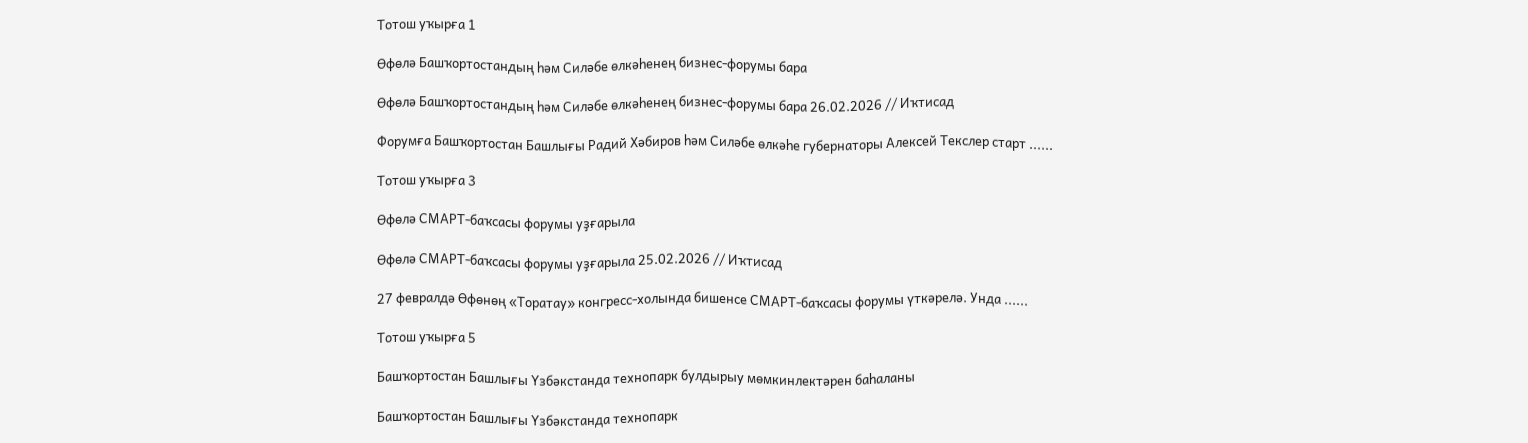Тотош уҡырға 1

Өфөлә Башҡортостандың һәм Силәбе өлкәһенең бизнес-форумы бара

Өфөлә Башҡортостандың һәм Силәбе өлкәһенең бизнес-форумы бара 26.02.2026 // Иҡтисад

Форумға Башҡортостан Башлығы Радий Хәбиров һәм Силәбе өлкәһе губернаторы Алексей Текслер старт ......

Тотош уҡырға 3

Өфөлә СМАРТ-баҡсасы форумы уҙғарыла

Өфөлә СМАРТ-баҡсасы форумы уҙғарыла 25.02.2026 // Иҡтисад

27 февралдә Өфөнөң «Торатау» конгресс-холында бишенсе СМАРТ-баҡсасы форумы үткәрелә. Унда ......

Тотош уҡырға 5

Башҡортостан Башлығы Үзбәкстанда технопарк булдырыу мөмкинлектәрен баһаланы

Башҡортостан Башлығы Үзбәкстанда технопарк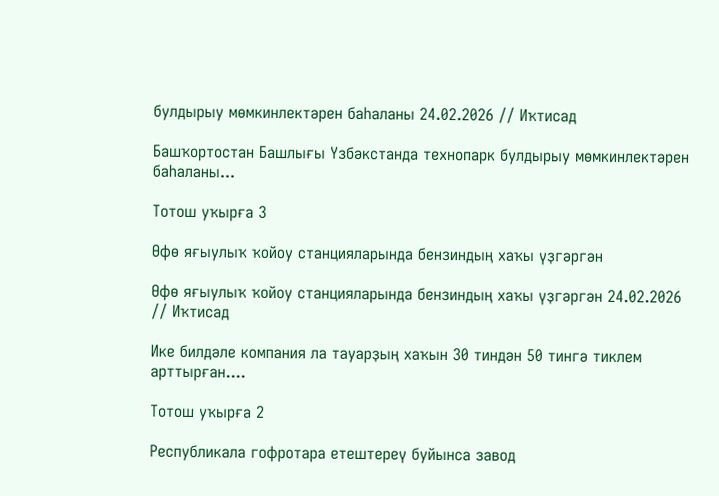булдырыу мөмкинлектәрен баһаланы 24.02.2026 // Иҡтисад

Башҡортостан Башлығы Үзбәкстанда технопарк булдырыу мөмкинлектәрен баһаланы...

Тотош уҡырға 3

Өфө яғыулыҡ ҡойоу станцияларында бензиндың хаҡы үҙгәргән

Өфө яғыулыҡ ҡойоу станцияларында бензиндың хаҡы үҙгәргән 24.02.2026 // Иҡтисад

Ике билдәле компания ла тауарҙың хаҡын 30 тиндән 50 тингә тиклем арттырған....

Тотош уҡырға 2

Республикала гофротара етештереү буйынса завод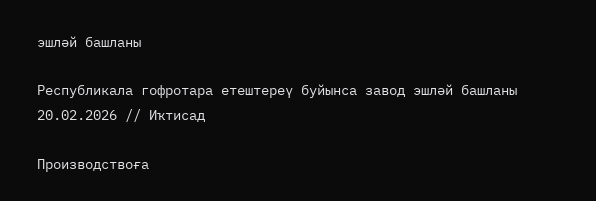эшләй башланы

Республикала гофротара етештереү буйынса завод эшләй башланы 20.02.2026 // Иҡтисад

Производствоға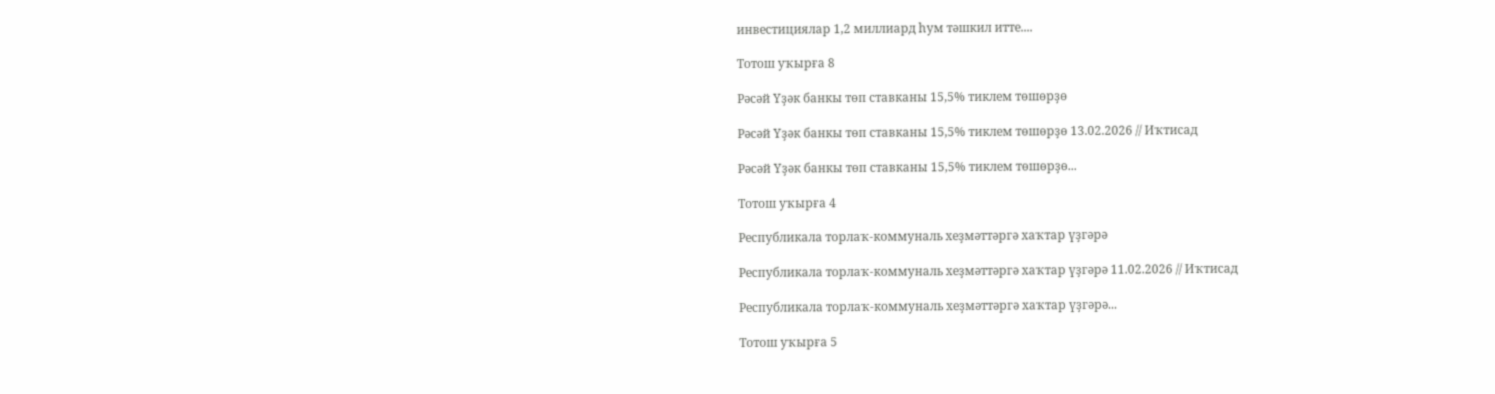инвестициялар 1,2 миллиард һум тәшкил итте....

Тотош уҡырға 8

Рәсәй Үҙәк банкы төп ставканы 15,5% тиклем төшөрҙө

Рәсәй Үҙәк банкы төп ставканы 15,5% тиклем төшөрҙө 13.02.2026 // Иҡтисад

Рәсәй Үҙәк банкы төп ставканы 15,5% тиклем төшөрҙө...

Тотош уҡырға 4

Республикала торлаҡ-коммуналь хеҙмәттәргә хаҡтар үҙгәрә

Республикала торлаҡ-коммуналь хеҙмәттәргә хаҡтар үҙгәрә 11.02.2026 // Иҡтисад

Республикала торлаҡ-коммуналь хеҙмәттәргә хаҡтар үҙгәрә...

Тотош уҡырға 5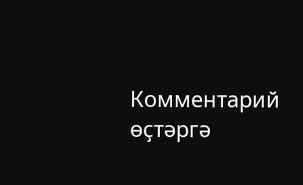Комментарий өҫтәргә